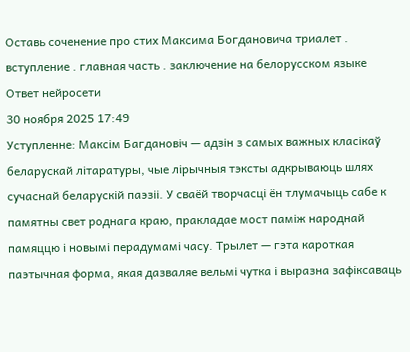Оставь соченение про стих Максима Богдановича триалет . вступление . главная часть . заключение на белорусском языке
Ответ нейросети
30 ноября 2025 17:49
Уступленне: Максім Багдановіч — адзін з самых важных класікаў беларускай літаратуры, чые лірычныя тэксты адкрываюць шлях сучаснай беларускій паэзіі. У сваёй творчасці ён тлумачыць сабе к памятны свет роднага краю, пракладае мост паміж народнай памяццю і новымі перадумамі часу. Трылет — гэта кароткая паэтычная форма, якая дазваляе вельмі чутка і выразна зафіксаваць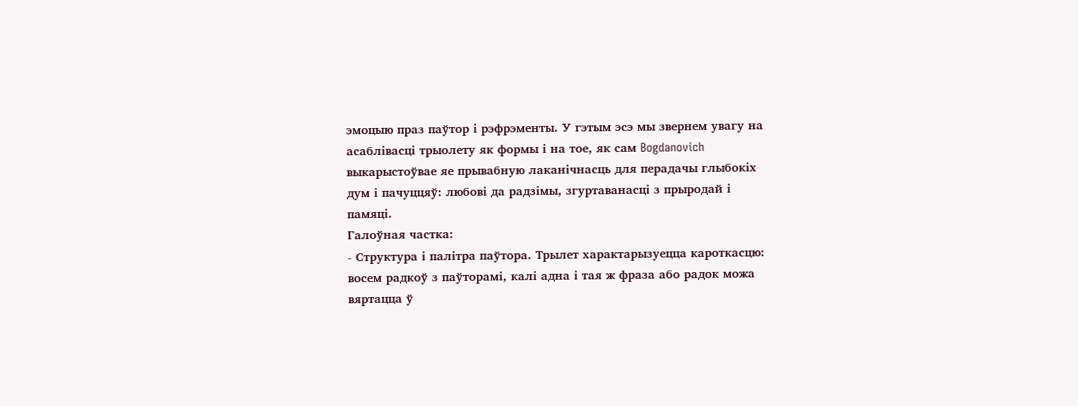эмоцыю праз паўтор і рэфрэменты. У гэтым эсэ мы звернем увагу на асаблівасці трыолету як формы і на тое, як сам Bogdanovich выкарыстоўвае яе прывабную лаканічнасць для перадачы глыбокіх дум і пачуццяў: любові да радзімы, згуртаванасці з прыродай і памяці.
Галоўная частка:
- Структура і палітра паўтора. Трылет характарызуецца кароткасцю: восем радкоў з паўторамі, калі адна і тая ж фраза або радок можа вяртацца ў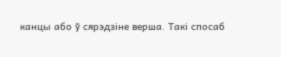канцы або ў сярэдзіне верша. Такі спосаб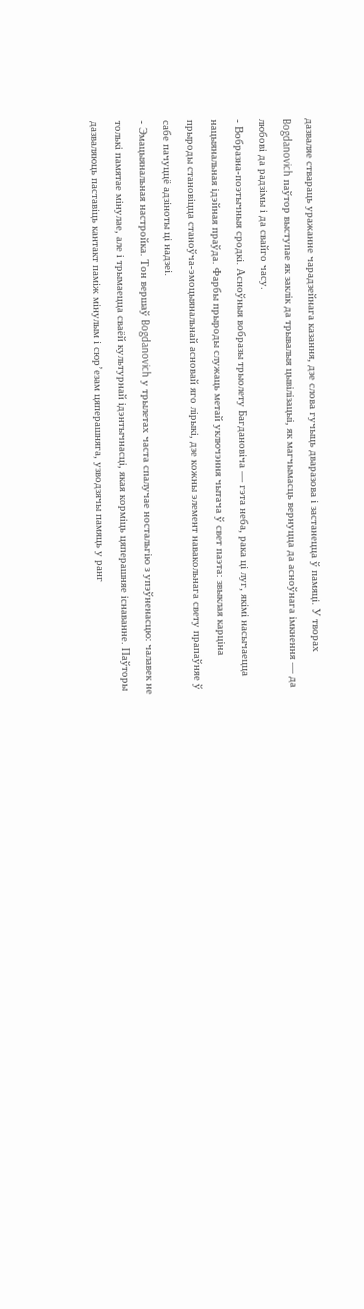дазваляе ствараць уражанне чарадзейнага казання, дзе слова гучыць дваразова і застанецца ў памяці. У творах Bogdanovich паўтор выступае як заклік да трывалыя цывілізацыі, як магчымасць вернуцца да асноўнага імкнення — да любові да радзімы і да свайго часу.
- Вобразна-поэтычныя сродкі. Асноўныя вобразы трыолету Багдановіча — гэта неба, рака ці луг, якімі насычаецца нацыянальная ідэйная праўда. Фарбы прыроды служаць метай уключэння чытача ў свет паэта: звыклая карціна прыроды становіцца станоўча-эмоцыянальнай асновай яго лірыкі, дзе кожны элемент навакольнага свету прапаўняе ў сабе пачуццё адзіноты ці надзеі.
- Эмацыянальная настройка. Тон вершаў Bogdanovich у трылетах часта спалучае ностальгію з упэўненасцю: чалавек не толькі памятае мінулае, але і трымаецца сваёй культурнай ідэнтычнасці, якая корміць цяперашняе існаванне. Паўторы дазваляюць паставіць кантакт паміж мінулым і сюр’езам цяперашняга, узводзячы памяць у ранг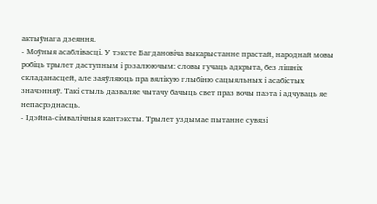актыўнага дзеяння.
- Моўныя асаблівасці. У тэксте Багдановіча выкарыстанне прастай, народнай мовы робіць трылет даступным і рэзалюючым: словы гучаць адкрыта, без лішніх складанасцей, але заяўляюць пра вялікую глыбіню сацыяльных і асабістых значэнняў. Такі стыль дазваляе чытачу бачыць свет праз вочы паэта і адчуваць яе непасрэднасць.
- Ідэйна-сімвалічныя кантэксты. Трылет уздымае пытанне сувязі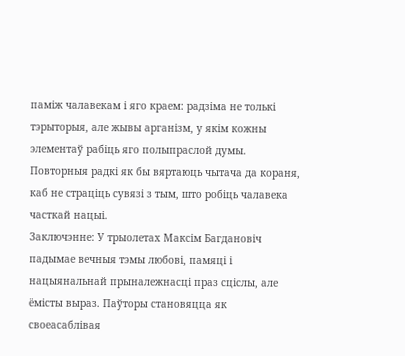паміж чалавекам і яго краем: радзіма не толькі тэрыторыя, але жывы арганізм, у якім кожны элементаў рабіць яго полыпраслой думы. Повторныя радкі як бы вяртаюць чытача да кораня, каб не страціць сувязі з тым, што робіць чалавека часткай нацыі.
Заключэнне: У трыолетах Максім Багдановіч падымае вечныя тэмы любові, памяці і нацыянальнай прыналежнасці праз сціслы, але ёмісты выраз. Паўторы становяцца як своеасаблівая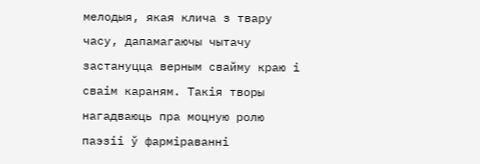мелодыя, якая клича з твару часу, дапамагаючы чытачу застануцца верным свайму краю і сваім караням. Такія творы нагадваюць пра моцную ролю паэзіі ў фарміраванні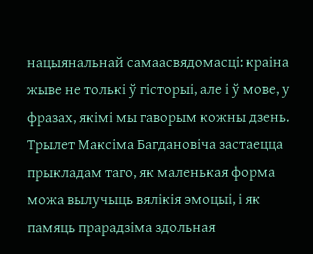нацыянальнай самаасвядомасці: краіна жыве не толькі ў гісторыі, але і ў мове, у фразах, якімі мы гаворым кожны дзень. Трылет Максіма Багдановіча застаецца прыкладам таго, як маленькая форма можа вылучыць вялікія эмоцыі, і як памяць прарадзіма здольная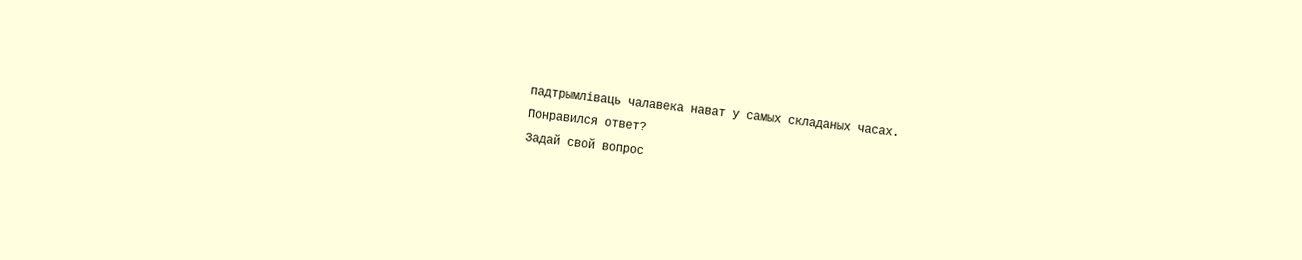падтрымліваць чалавека нават у самых складаных часах.
Понравился ответ?
Задай свой вопрос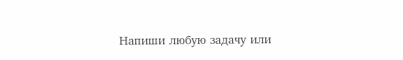Напиши любую задачу или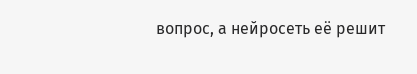вопрос, а нейросеть её решит